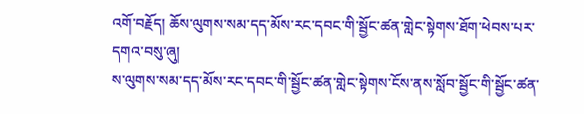འགོ་བརྗོད། ཆོས་ལུགས་སམ་དད་མོས་རང་དབང་གི་སྦྱོང་ཚན་གླེང་སྟེགས་ཐོག་ཕེབས་པར་དགའ་བསུ་ཞུ།
ས་ལུགས་སམ་དད་མོས་རང་དབང་གི་སྦྱོང་ཚན་གླེང་སྟེགས་ངོས་ནས་སློབ་སྦྱོང་གི་སྦྱོང་ཚན་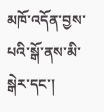མཁོ་འདོན་བྱས་པའི་སྒོ་ནས་མི་སྒེར་དང་།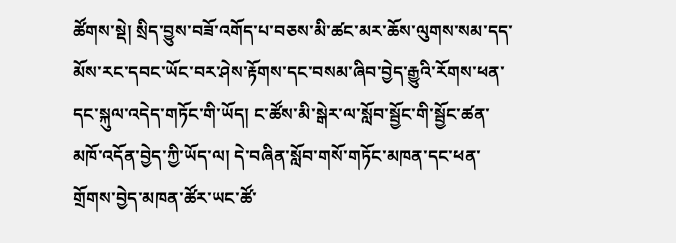ཚོགས་སྡེ། སྲིད་བྱུས་བཟོ་འགོད་པ་བཅས་མི་ཚང་མར་ཆོས་ལུགས་སམ་དད་མོས་རང་དབང་ཡོང་བར་ཤེས་རྟོགས་དང་བསམ་ཞིབ་བྱེད་རྒྱུའི་རོགས་ཕན་དང་སྐུལ་འདེད་གཏོང་གི་ཡོད། ང་ཚོས་མི་སྒེར་ལ་སློབ་སྦྱོང་གི་སྦྱོང་ཚན་མཁོ་འདོན་བྱེད་ཀྱི་ཡོད་ལ། དེ་བཞིན་སློབ་གསོ་གཏོང་མཁན་དང་ཕན་གྲོགས་བྱེད་མཁན་ཚོར་ཡང་ཚོ་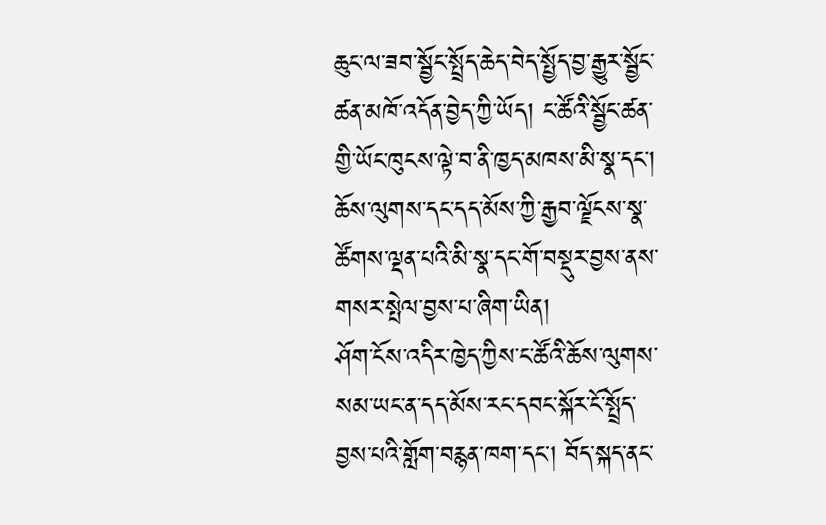ཆུང་ལ་ཟབ་སྦྱོང་སྤྲོད་ཆེད་བེད་སྤྱོད་བྱ་རྒྱུར་སྦྱོང་ཚན་མཁོ་འདོན་བྱེད་ཀྱི་ཡོད། ང་ཚོའི་སྦྱོང་ཚན་གྱི་ཡོང་ཁུངས་ལྟེ་བ་ནི་ཁྱད་མཁས་མི་སྣ་དང་། ཆོས་ལུགས་དང་དད་མོས་ཀྱི་རྒྱབ་ལྗོངས་སྣ་ཚོགས་ལྡན་པའི་མི་སྣ་དང་གོ་བསྡུར་བྱས་ནས་གསར་སྤེལ་བྱས་པ་ཞིག་ཡིན།
ཤོག་ངོས་འདིར་ཁྱེད་ཀྱིས་ང་ཚོའི་ཆོས་ལུགས་སམ་ཡང་ན་དད་མོས་རང་དབང་སྐོར་ངོ་སྤྲོད་བྱས་པའི་གློག་བརྙན་ཁག་དང་། བོད་སྐད་ནང་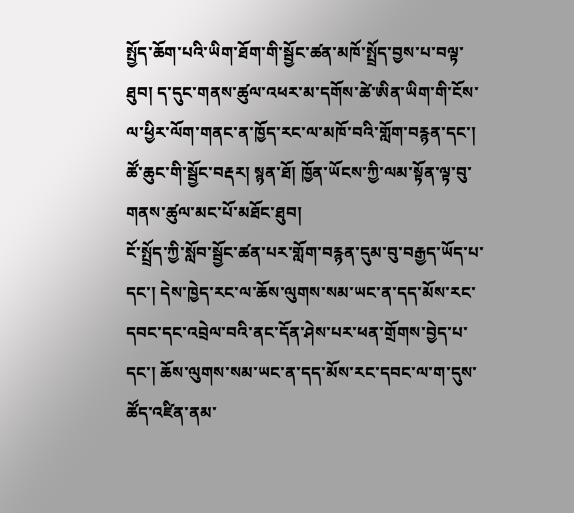སྤྱོད་ཆོག་པའི་ཡིག་ཐོག་གི་སྦྱོང་ཚན་མཁོ་སྤྲོད་བྱས་པ་བལྟ་ཐུབ། ད་དུང་གནས་ཚུལ་འཕར་མ་དགོས་ཚེ་ཨིན་ཡིག་གི་ངོས་ལ་ཕྱིར་ལོག་གནང་ན་ཁྱོད་རང་ལ་མཁོ་བའི་གློག་བརྙན་དང་། ཚོ་ཆུང་གི་སྦྱོང་བརྡར། སྙན་ཐོ། ཁྱོན་ཡོངས་ཀྱི་ལམ་སྟོན་ལྟ་བུ་གནས་ཚུལ་མང་པོ་མཐོང་ཐུབ།
ངོ་སྤྲོད་ཀྱི་སློབ་སྦྱོང་ཚན་པར་གློག་བརྙན་དུམ་བུ་བརྒྱད་ཡོད་པ་དང་། དེས་ཁྱེད་རང་ལ་ཆོས་ལུགས་སམ་ཡང་ན་དད་མོས་རང་དབང་དང་འབྲེལ་བའི་ནང་དོན་ཤེས་པར་ཕན་གྲོགས་བྱེད་པ་དང་། ཆོས་ལུགས་སམ་ཡང་ན་དད་མོས་རང་དབང་ལ་ག་དུས་ཚོད་འཛིན་ནམ་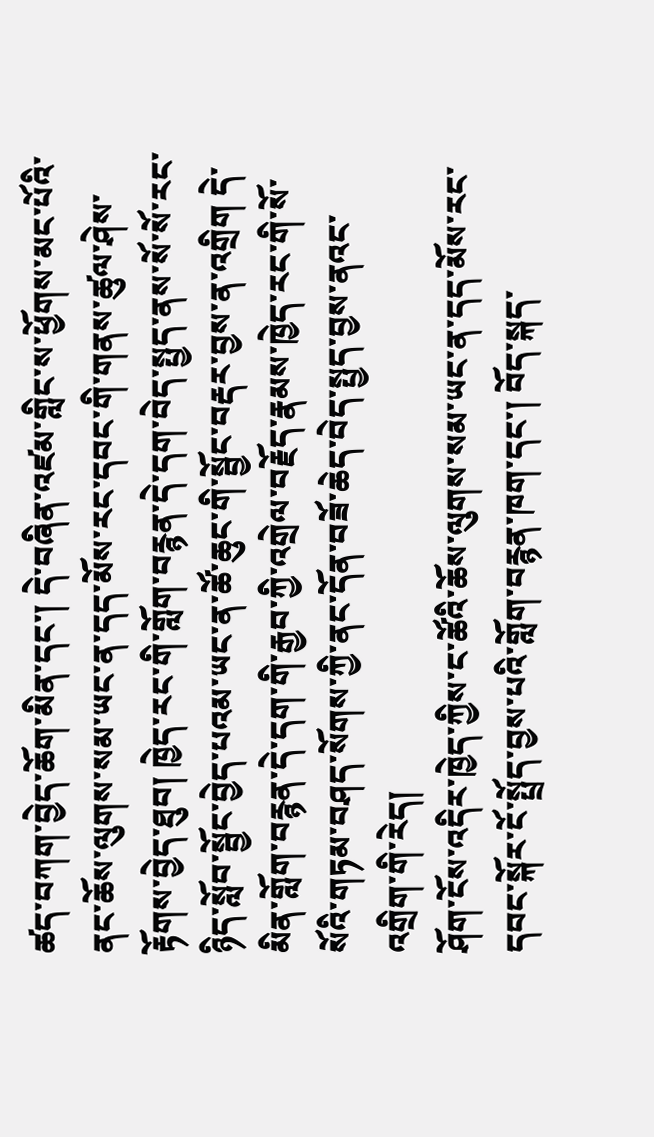ཚད་བཀག་བྱེད་ཆོག་མིན་དང་། དེ་བཞིན་འཛམ་གླིང་ས་ཕྱོགས་མང་པོའི་ནང་ཆོས་ལུགས་སམ་ཡང་ན་དད་མོས་རང་དབང་གི་གནས་ཚུལ་ཤེས་རྟོགས་བྱེད་ཐུབ། ཁྱེད་རང་གི་གློག་བརྙན་དེ་དག་བེད་སྤྱད་ནས་སོ་སོ་རང་ཉིད་སློབ་སྦྱོང་བྱེད་པའམ་ཡང་ན་ཚོ་ཆུང་གི་སྦྱོང་བརྡར་བྱས་ན་འགྲིག དེ་མིན་གློག་བརྙན་དེ་དག་གི་རྒྱབ་ཀྱི་འགྲེལ་བརྗོད་རྣམས་ཁྱེད་རང་གི་སོ་སོའི་གཏམ་བཤད་སོགས་ཀྱི་ནང་དོན་བཟོ་ཆེད་བེད་སྤྱད་བྱས་ནའང་འགྲིག་གི་རེད།
ཤོག་ངོས་འདིར་ཁྱེད་ཀྱིས་ང་ཚོའི་ཆོས་ལུགས་སམ་ཡང་ན་དད་མོས་རང་དབང་སྐོར་ངོ་སྤྲོད་བྱས་པའི་གློག་བརྙན་ཁག་དང་། བོད་སྐད་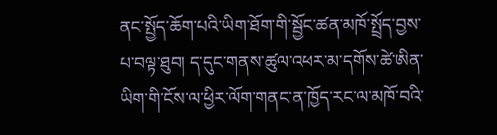ནང་སྤྱོད་ཆོག་པའི་ཡིག་ཐོག་གི་སྦྱོང་ཚན་མཁོ་སྤྲོད་བྱས་པ་བལྟ་ཐུབ། ད་དུང་གནས་ཚུལ་འཕར་མ་དགོས་ཚེ་ཨིན་ཡིག་གི་ངོས་ལ་ཕྱིར་ལོག་གནང་ན་ཁྱོད་རང་ལ་མཁོ་བའི་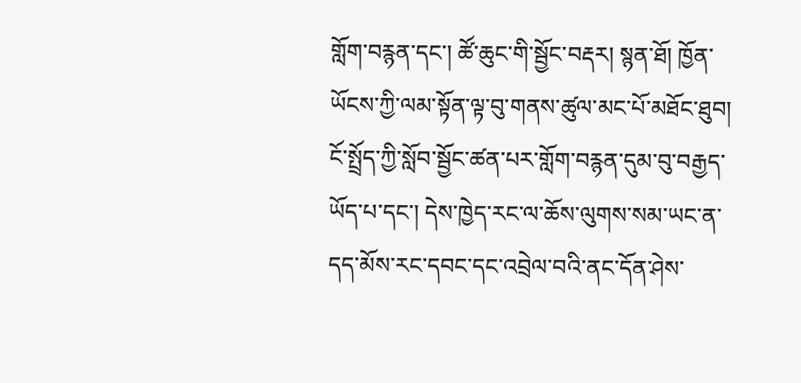གློག་བརྙན་དང་། ཚོ་ཆུང་གི་སྦྱོང་བརྡར། སྙན་ཐོ། ཁྱོན་ཡོངས་ཀྱི་ལམ་སྟོན་ལྟ་བུ་གནས་ཚུལ་མང་པོ་མཐོང་ཐུབ།
ངོ་སྤྲོད་ཀྱི་སློབ་སྦྱོང་ཚན་པར་གློག་བརྙན་དུམ་བུ་བརྒྱད་ཡོད་པ་དང་། དེས་ཁྱེད་རང་ལ་ཆོས་ལུགས་སམ་ཡང་ན་དད་མོས་རང་དབང་དང་འབྲེལ་བའི་ནང་དོན་ཤེས་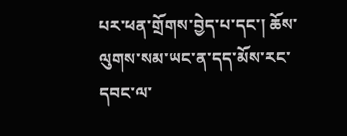པར་ཕན་གྲོགས་བྱེད་པ་དང་། ཆོས་ལུགས་སམ་ཡང་ན་དད་མོས་རང་དབང་ལ་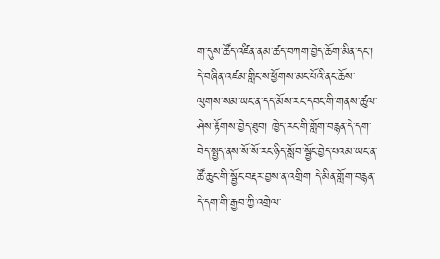ག་དུས་ཚོད་འཛིན་ནམ་ཚད་བཀག་བྱེད་ཆོག་མིན་དང་། དེ་བཞིན་འཛམ་གླིང་ས་ཕྱོགས་མང་པོའི་ནང་ཆོས་ལུགས་སམ་ཡང་ན་དད་མོས་རང་དབང་གི་གནས་ཚུལ་ཤེས་རྟོགས་བྱེད་ཐུབ། ཁྱེད་རང་གི་གློག་བརྙན་དེ་དག་བེད་སྤྱད་ནས་སོ་སོ་རང་ཉིད་སློབ་སྦྱོང་བྱེད་པའམ་ཡང་ན་ཚོ་ཆུང་གི་སྦྱོང་བརྡར་བྱས་ན་འགྲིག དེ་མིན་གློག་བརྙན་དེ་དག་གི་རྒྱབ་ཀྱི་འགྲེལ་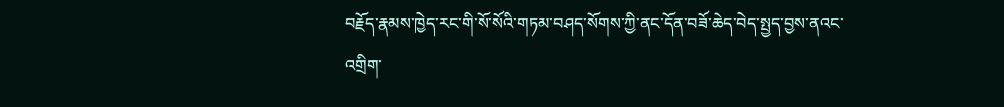བརྗོད་རྣམས་ཁྱེད་རང་གི་སོ་སོའི་གཏམ་བཤད་སོགས་ཀྱི་ནང་དོན་བཟོ་ཆེད་བེད་སྤྱད་བྱས་ནའང་འགྲིག་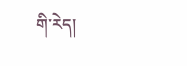གི་རེད།